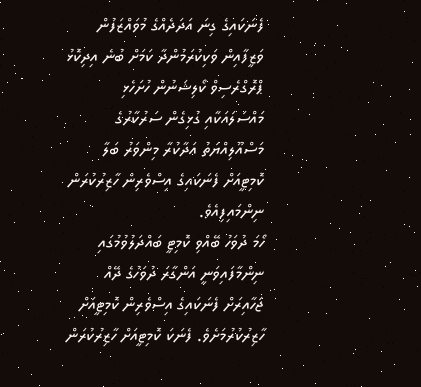ފެނަކައިގެ ގިނަ އަދަދެއްގެ މުވައްޒަފުން ވަޒީފާއިން ވަކިކުރަމުންދާ ކަމަށް ބުނެ އިދިކޮޅު ޕްރޮގްރެސިވް ކޯލިޝަނުން ހުށަހެޅި މައްސަލައަކާއި ގުޅިގެން ސަރުކާރުގެ މަސްއޫލިއްޔަތު އަދާކުރާ މިންވަރު ބަލާ ކޮމިޓީއަށް ފެނަކައިގެ އިސްވެރިން ހާޒިރުކުރަން ނިންމައިފިއެވެ.
ހޯމަ ދުވަހު ބޭއްވި ކޮމިޓީ ބައްދަލުވުމުގައި ނިންމާފައިވަނީ އަންގާރަ ދުވަހުގެ ދޭއް ޖަހާއިރަށް ފެނަކައިގެ އިސްވެރިން ކޮމިޓީއަށް ހާޒިރުކުރުމަށެވެ. ފެނަކަ ކޮމިޓީއަށް ހާޒިރުކުރަން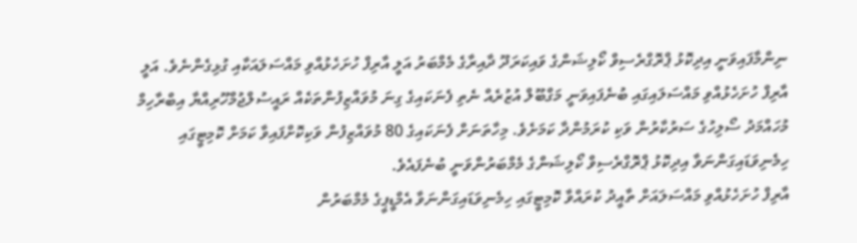ނިންމާފައިވަނީ އިދިކޮޅު ޕްރޮގްރެސިވް ކޯލިޝަންގެ ވައިކަރަދޫ ދާއިރާގެ މެމްބަރު އަލީ އާރިފް ހުށަހެޅުއްވި މައްސަލައަކާއި ގުޅިގެންނެވެ. އަލީ އާރިފް ހުށަހެޅުއްވި މައްސަލައިގައި ބުނެފައިވަނީ މަގްބޫލް އުޒުރެއް ނެތި ފެނަކައިގެ ގިނަ މުވައްޒިފުންތަކެއް ރައީސުލްޖުމްހޫރިއްޔާ އިބްރާހިމް މުހައްމަދު ސޯލިހުގެ ސަރުކާރުން ވަކި ކުރަމުންދާ ކަމަށެވެ. މިހާތަނަށް ފެނަކައިގެ 80 މުވައްޒިފުން ވަކިކޮށްފައިވާ ކަމަށް ކޮމިޓީގައި ހިމެނިވަޑައިގަންނަވާ އިދިކޮޅު ޕްރޮގްރެސިވް ކޯލިޝަންގެ މެމްބަރުންވަނީ ބުނެފައެވެ.
އާރިފް ހުށަހެޅުއްވި މައްސަލައަށް ތާއީދު ކުރައްވާ ކޮމިޓީގައި ހިމެނިވަޑައިގަންނަވާ އެމްޑީޕީގެ މެމްބަރުން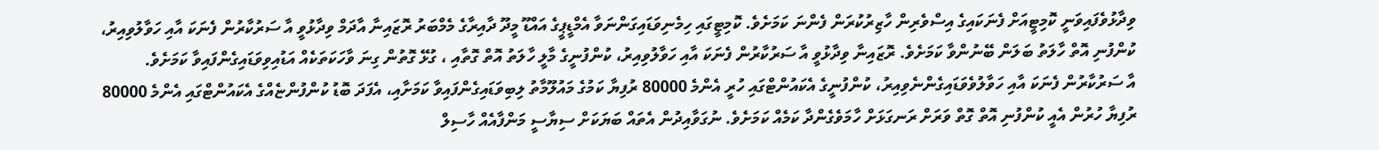ވިދާޅުވެފައިވަނީ ކޮމިޓީއަށް ފެނަކައިގެ އިސްވެރިން ހާޒިރުކުރަން ފެންނަ ކަމަށެވެ. ކޮމިޓީގައި ހިމެނިވަޑައިގަންނަވާ އެމްޑީޕީގެ އައްޑޫ މީދޫ ދާއިރާގެ މެމްބަރު ރޮޒައިނާ އާދަމް ވިދާޅުވީ އާ ސަރުކާރުން ފެނަކަ އާއި ހަވާލުވިއިރު، ކުންފުނި އޮތް ހާލަތު ބަލަން ބޭނުންވާ ކަމަށެވެ. ރޮޒައިނާ ވިދާޅުވީ އާ ސަރުކާރުން ފެނަކަ އާއި ހަވާލުވިއިރު، ކުންފުނީގެ މާލީ ހާލަތު އޮތް ގޮތާއި ، ގުޅޭ ގޮތުން ގިނަ ވާހަކަތަކެއް އަޑުއިވިވަޑައިގެންފައިވާ ކަމަށެވެ.
އާ ސަރުކާރުން ފެނަކަ އާއި ހަވާލުވެވަޑައިގެންނެވިއިރު، ކުންފުނީގެ އެކައުންޓްގައި ހުރީ އެންމެ 80000 ރުފިޔާ ކަމުގެ މައުލޫމާތު ލިބިވަޑައިގެންފައިވާ ކަމަށާއި، އެފަދަ ބޮޑު ކުންފުންޏެއްގެ އެކައުންޓްގައި އެންމެ 80000 ރުފިޔާ ހުރުން އެއީ ކުންފުނި އޮތް ގޮތް ވަރަށް ރަނގަޅަށް ހާމަވެގެންދާ ކަމެއް ކަމަށެވެ. ނުގަވާއިދުން އެތައް ބަޔަކަށް ސިޔާސީ މަންފާއެއް ހާސިލް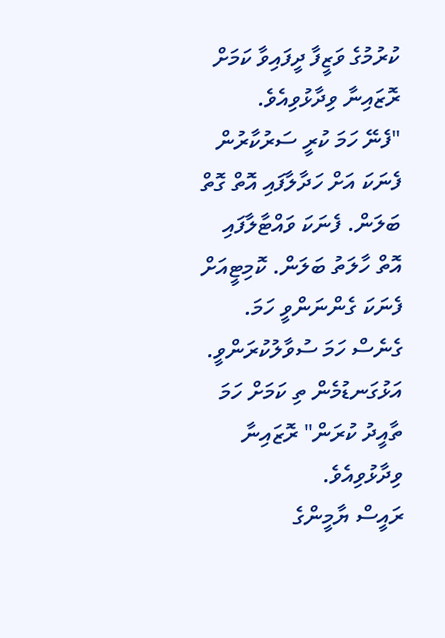ކުރުމުގެ ވަޒީފާ ދީފައިވާ ކަމަށް ރޮޒައިނާ ވިދާޅުވިއެވެ.
"ފެނޭ ހަމަ ކުރީ ސަރުކާރުން ފެނަކަ އަށް ހަދާލާފައި އޮތް ގޮތް ބަލަން. ފެނަކަ ވައްޓާލާފައި އޮތް ހާލަތު ބަލަން. ކޮމިޓީއަށް ފެނަކަ ގެންނަންވީ ހަމަ. ގެނެސް ހަމަ ސުވާލުކުރަންވީ. އަޅުގަނޑުމެން ތި ކަމަށް ހަމަ ތާއީދު ކުރަން" ރޮޒައިނާ ވިދާޅުވިއެވެ.
ރައީސް ޔާމީންގެ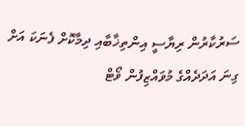ސަރުކާރުން ރިޔާސީ އިންތިޚާބާއި ދިމާކޮށް ފެނަކަ އަށް ގިނަ އަދަދެއްގެ މުވައްޒިފުން ވޯޓް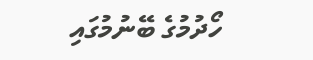ހޯދުމުގެ ބޭނުމުގައި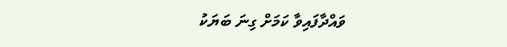ވައްދާފައިވާ ކަމަށް ގިނަ ބަޔަކު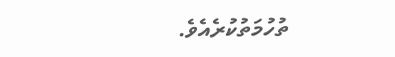ތުހުމަތުކުރެއެވެ.